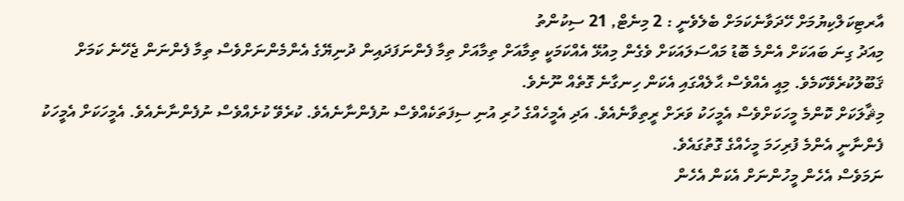އާރޓިކަލްކިޔުމަށް ހޭދަވާނެކަމަށް ބެލެވެނީ : 2 މިނެޓް, 21 ސިކުންތު
މިއަދު ގިނަ ބައަކަށް އެންމެ ބޮޑު މައްސަލައަކަށް ވެގެން މިއުޅޭ އެއްކަމަކީ ތިމާއަށް ތިމާއަށް ތިމާ ފެންނަފަދައިން ދުނިޔޭގެ އެންމެންނަށްވެސް ތިމާ ފެންނަން ޖެހޭނެ ކަމަށް ޤަބޫލުކުރެވޭކަމެވެ. މިއީ އެއްވެސް ޙާލެއްގައި އެކަން ހިނގާނެ ގޮތެއް ނޫނެވެ.
މިޘާލަކަށް ކޮންމެ މީހަކަށްވެސް އެމީހަކު ވަރަށް ރީތިވާނެއެވެ. އަދި އެމީހެއްގެ ހުރި އުނި ސިފަތަކެއްވެސް ނުފެންނާނެއެވެ. ކުރެވޭ ކުށެއްވެސް ނުފެންނާނެއެވެ. އެމީހަކަށް އެމީހަކު ފެންނާނީ އެންމެ ފުރިހަމަ މީހެއްގެ ގޮތުގައެވެ.
ނަމަވެސް އެހެން މީހުންނަށް އެކަން އެހެން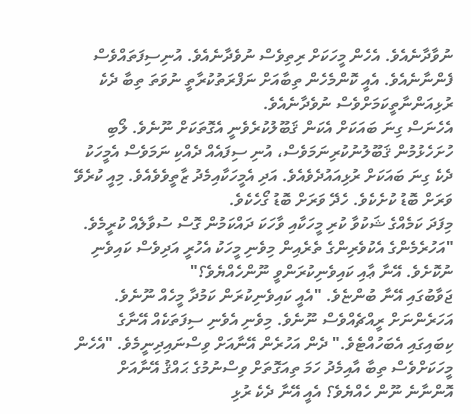ނުވާދާނެއެވެ. އެހެން މީހަކަށް ރިތިވެސް ނުވެދާނެއެވެ. އުނިސިފަތައްވެސް ފެންނާނެއެވެ. އެއީ ކޮންމެހެން ތިބާއަށް ނަފްރަތުކުރާތީ ނުވަތަ ތިބާ ދެކެ ރުޅިއަންނާތީކަމަށްވެސް ނުވެދާނެއެވެ.
އެހެނަސް ގިނަ ބައަކަށް އެކަން ޤަބޫލުކުރެވެނީ އެގޮތަކަށް ނޫނެވެ. ލޯބި ހުށަހެޅުމުން ޤަބޫލުނުކުރިނަމަވެސް، އުނި ސިފައެއް ދެއްކި ނަމަވެސް އެމީހަކު ދެކެ ގިނަ ބައަކަށް ރުޅިއައުދެވެއެވެ. އަދި އެމީހަކާއިމެދު ޒާތީވެވެއެވެ. މިއީ ކުރެވޭ ވަރަށް ބޮޑު ކުށެކެވެ. ހެދޭ ވަރަށް ބޮޑު ގޯހެކެވެ.
މިފަދަ ކަމެއްގެ ޝަކުވާ ކުރި މީހަކާއި ވާހަކަ ދައްކަމުން ގޮސް ސުވާލެއް ކުރީމެވެ. "އަހުރެމެންގެ އެކުވެރިންގެ ތެރެއިން މިވެނި މީހަކު އެހުރީ އަދިވެސް ކައިވެނި ނުކޮށެވެ. އޭނާ ޢާއި ކައިވެނިކުރަންވީ ނޫންހެއްޔެވެ؟"
ޖަވާބުގައި އޭނާ ބުންޏެވެ. "އެއީ ކައިވެނިކުރަން ކަމުދާ މީހެއް ނޫނެވެ. އަހަރެންނަށް ރީއްޗެއްވެސް ނޫނެވެ. މިވެނި އެވެނި ސިފަތަކެއް އޭނާގެ ކިބައިގައި އެބަހުއްޓެވެ." ދެން އަހުރެން އޭނާއަށް ވިސްނައިދިނީމެވެ. "އެހެން މީހަކަށްވެސް ތިބާ އާއިމެދު ހަމަ ތިއަގޮތަށް ވިސްނުމުގެ ޙައްޤު އޭނާއަށް އޮންނާނެ ނޫން ހެއްޔެވެ؟ އެއީ އޭނާ ދެކެ ރުޅި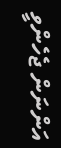އަންނަން ޖެހެންވީ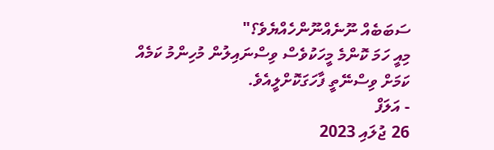ސަބަބެއް ނޫނެއްނޫންހެއްޔެވެ؟"
މިއީ ހަމަ ކޮންމެ މީހަކުވެސް ވިސްނައިލުން މުހިންމު ކަމެއް ކަމަށް ވިސްނޭތީ ފާހަގަކޮށްލީއެވެ.
- އަލަފް
26 ޖުލައި 2023